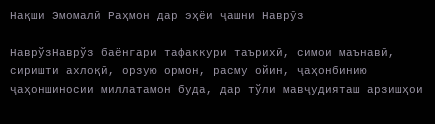Нақши Эмомалӣ Раҳмон дар эҳёи ҷашни Наврӯз

НаврўзНаврўз баёнгари тафаккури таърихӣ, симои маънавӣ, сиришти ахлоқӣ, орзую ормон, расму ойин, ҷаҳонбинию ҷаҳоншиносии миллатамон буда, дар тўли мавҷудияташ арзишҳои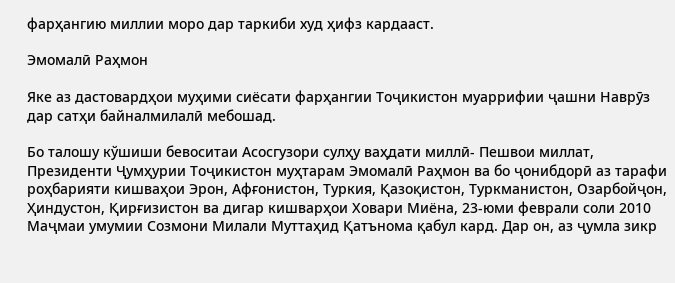фарҳангию миллии моро дар таркиби худ ҳифз кардааст.

Эмомалӣ Раҳмон

Яке аз дастовардҳои муҳими сиёсати фарҳангии Тоҷикистон муаррифии ҷашни Наврӯз дар сатҳи байналмилалӣ мебошад.

Бо талошу кўшиши бевоситаи Асосгузори сулҳу ваҳдати миллӣ- Пешвои миллат, Президенти Ҷумҳурии Тоҷикистон муҳтарам Эмомалӣ Раҳмон ва бо ҷонибдорӣ аз тарафи роҳбарияти кишваҳои Эрон, Афғонистон, Туркия, Қазоқистон, Туркманистон, Озарбойҷон, Ҳиндустон, Қирғизистон ва дигар кишварҳои Ховари Миёна, 23-юми феврали соли 2010 Маҷмаи умумии Созмони Милали Муттаҳид Қатънома қабул кард. Дар он, аз ҷумла зикр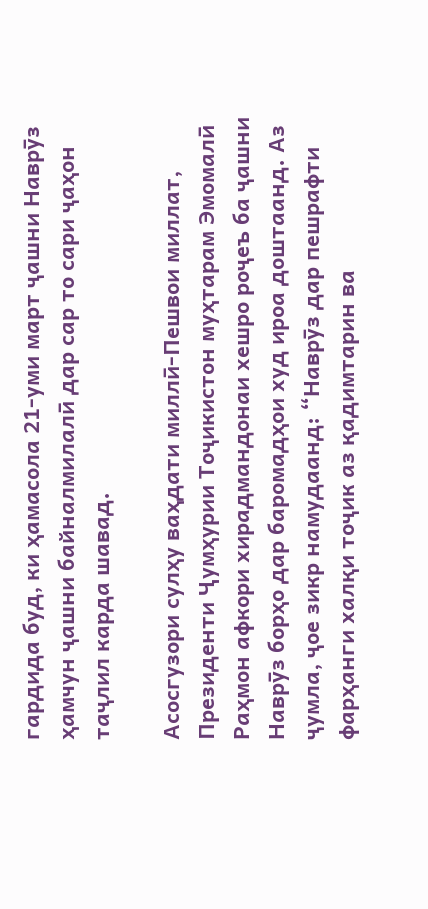гардида буд, ки ҳамасола 21-уми март ҷашни Наврӯз ҳамчун ҷашни байналмилалӣ дар сар то сари ҷаҳон таҷлил карда шавад.

Асосгузори сулҳу ваҳдати миллӣ-Пешвои миллат, Президенти Ҷумҳурии Тоҷикистон муҳтарам Эмомалӣ Раҳмон афкори хирадмандонаи хешро роҷеъ ба ҷашни Наврӯз борҳо дар баромадҳои худ ироа доштаанд. Аз ҷумла, ҷое зикр намудаанд: “Наврӯз дар пешрафти фарҳанги халқи тоҷик аз қадимтарин ва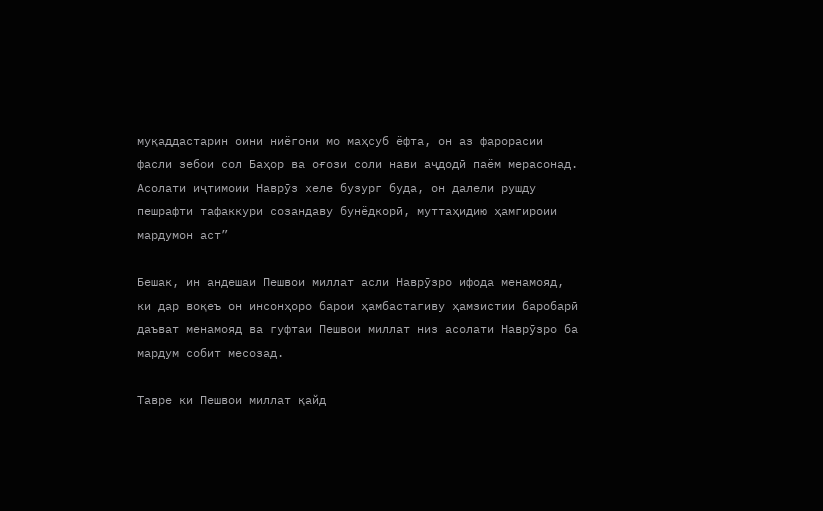муқаддастарин оини ниёгони мо маҳсуб ёфта, он аз фарорасии фасли зебои сол Баҳор ва оғози соли нави аҷдодӣ паём мерасонад. Асолати иҷтимоии Наврӯз хеле бузург буда, он далели рушду пешрафти тафаккури созандаву бунёдкорӣ, муттаҳидию ҳамгироии мардумон аст”

Бешак, ин андешаи Пешвои миллат асли Наврӯзро ифода менамояд, ки дар воқеъ он инсонҳоро барои ҳамбастагиву ҳамзистии баробарӣ даъват менамояд ва гуфтаи Пешвои миллат низ асолати Наврӯзро ба мардум собит месозад.

Тавре ки Пешвои миллат қайд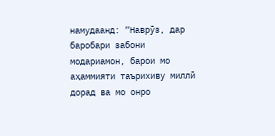намудаанд: “Наврӯз, дар баробари забони модариамон, барои мо аҳаммияти таърихиву миллӣ дорад ва мо онро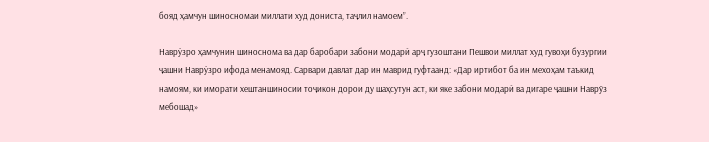бояд ҳамчун шиносномаи миллати худ дониста, таҷлил намоем”.

Наврӯзро ҳамчунин шиноснома ва дар баробари забони модарӣ арҷ гузоштани Пешвои миллат худ гувоҳи бузургии ҷашни Наврӯзро ифода менамояд. Сарвари давлат дар ин маврид гуфтаанд: «Дар иртибот ба ин мехоҳам таъкид намоям, ки иморати хештаншиносии тоҷикон дорои ду шаҳсутун аст, ки яке забони модарӣ ва дигаре ҷашни Наврўз мебошад»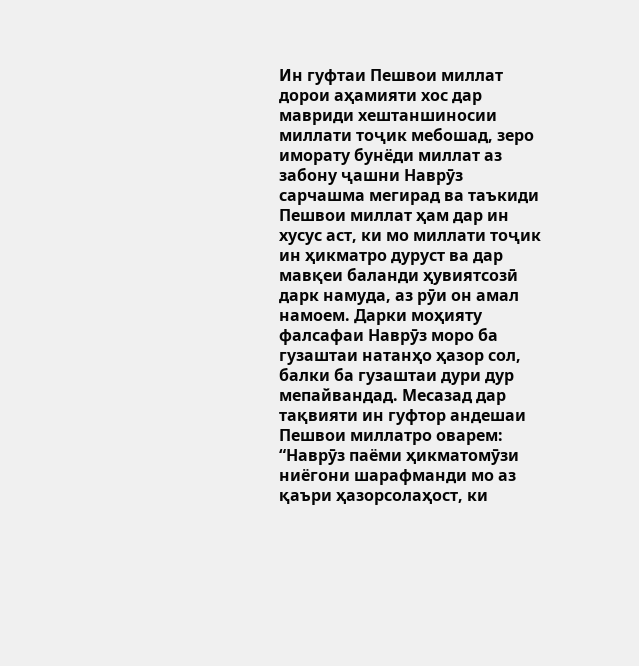Ин гуфтаи Пешвои миллат дорои аҳамияти хос дар мавриди хештаншиносии миллати тоҷик мебошад, зеро иморату бунёди миллат аз забону ҷашни Наврӯз сарчашма мегирад ва таъкиди Пешвои миллат ҳам дар ин хусус аст, ки мо миллати тоҷик ин ҳикматро дуруст ва дар мавқеи баланди ҳувиятсозӣ дарк намуда, аз рӯи он амал намоем. Дарки моҳияту фалсафаи Наврӯз моро ба гузаштаи натанҳо ҳазор сол, балки ба гузаштаи дури дур мепайвандад. Месазад дар тақвияти ин гуфтор андешаи Пешвои миллатро оварем: “Наврӯз паёми ҳикматомӯзи ниёгони шарафманди мо аз қаъри ҳазорсолаҳост, ки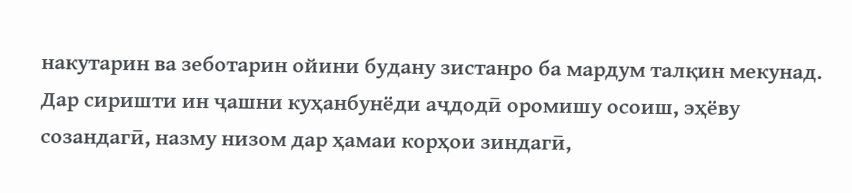накутарин ва зеботарин ойини будану зистанро ба мардум талқин мекунад. Дар сиришти ин ҷашни куҳанбунёди аҷдодӣ оромишу осоиш, эҳёву созандагӣ, назму низом дар ҳамаи корҳои зиндагӣ,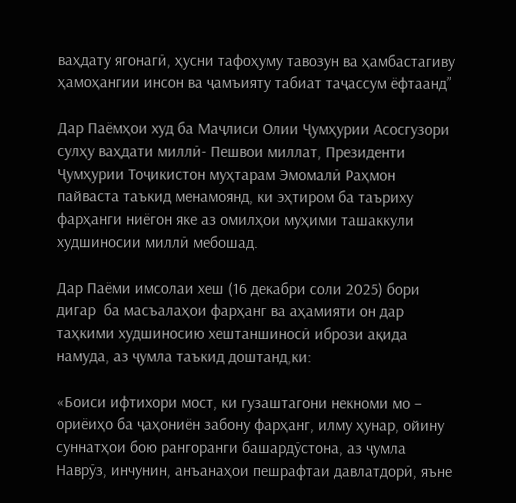ваҳдату ягонагӣ, ҳусни тафоҳуму тавозун ва ҳамбастагиву ҳамоҳангии инсон ва ҷамъияту табиат таҷассум ёфтаанд”

Дар Паёмҳои худ ба Маҷлиси Олии Ҷумҳурии Асосгузори сулҳу ваҳдати миллӣ- Пешвои миллат, Президенти Ҷумҳурии Тоҷикистон муҳтарам Эмомалӣ Раҳмон пайваста таъкид менамоянд, ки эҳтиром ба таъриху фарҳанги ниёгон яке аз омилҳои муҳими ташаккули худшиносии миллӣ мебошад.

Дар Паёми имсолаи хеш (16 декабри соли 2025) бори дигар  ба масъалаҳои фарҳанг ва аҳамияти он дар таҳкими худшиносию хештаншиносӣ ибрози ақида намуда, аз ҷумла таъкид доштанд,ки:

«Боиси ифтихори мост, ки гузаштагони некноми мо – ориёиҳо ба ҷаҳониён забону фарҳанг, илму ҳунар, ойину суннатҳои бою рангоранги башардӯстона, аз ҷумла Наврӯз, инчунин, анъанаҳои пешрафтаи давлатдорӣ, яъне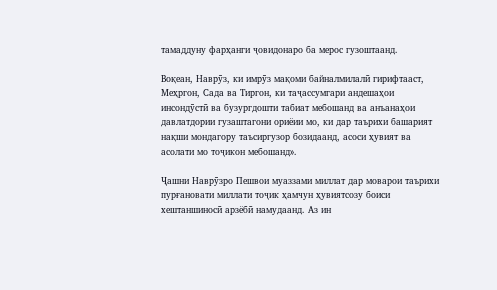тамаддуну фарҳанги ҷовидонаро ба мерос гузоштаанд.

Воқеан, Наврӯз, ки имрӯз мақоми байналмилалӣ гирифтааст, Меҳргон, Сада ва Тиргон, ки таҷассумгари андешаҳои инсондӯстӣ ва бузургдошти табиат мебошанд ва анъанаҳои давлатдории гузаштагони ориёии мо, ки дар таърихи башарият нақши мондагору таъсиргузор бозидаанд, асоси ҳувият ва асолати мо тоҷикон мебошанд».

Ҷашни Наврӯзро Пешвои муаззами миллат дар моварои таърихи пурғановати миллати тоҷик ҳамчун ҳувиятсозу боиси хештаншиносӣ арзёбӣ намудаанд. Аз ин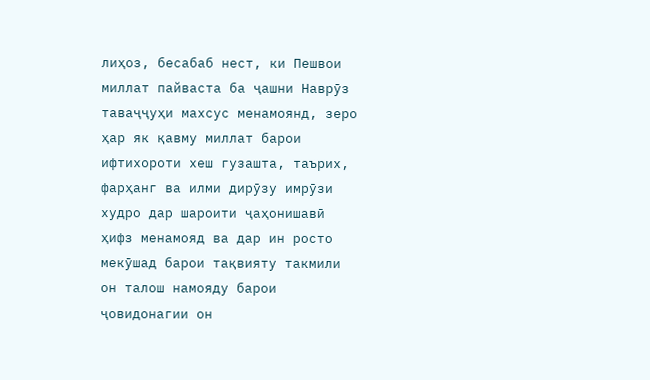лиҳоз, бесабаб нест, ки Пешвои миллат пайваста ба ҷашни Наврӯз таваҷҷуҳи махсус менамоянд, зеро ҳар як қавму миллат барои ифтихороти хеш гузашта, таърих, фарҳанг ва илми дирӯзу имрӯзи худро дар шароити ҷаҳонишавӣ ҳифз менамояд ва дар ин росто мекӯшад барои тақвияту такмили он талош намояду барои ҷовидонагии он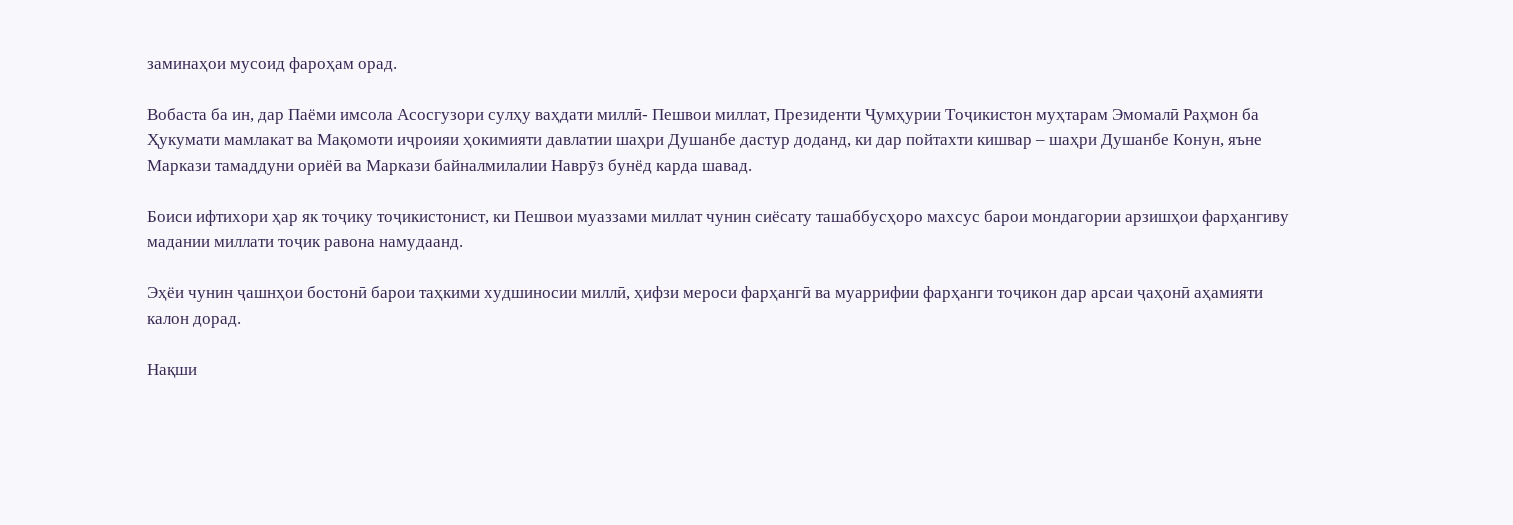заминаҳои мусоид фароҳам орад.

Вобаста ба ин, дар Паёми имсола Асосгузори сулҳу ваҳдати миллӣ- Пешвои миллат, Президенти Ҷумҳурии Тоҷикистон муҳтарам Эмомалӣ Раҳмон ба Ҳукумати мамлакат ва Мақомоти иҷроияи ҳокимияти давлатии шаҳри Душанбе дастур доданд, ки дар пойтахти кишвар – шаҳри Душанбе Конун, яъне Маркази тамаддуни ориёӣ ва Маркази байналмилалии Наврӯз бунёд карда шавад.

Боиси ифтихори ҳар як тоҷику тоҷикистонист, ки Пешвои муаззами миллат чунин сиёсату ташаббусҳоро махсус барои мондагории арзишҳои фарҳангиву мадании миллати тоҷик равона намудаанд.

Эҳёи чунин ҷашнҳои бостонӣ барои таҳкими худшиносии миллӣ, ҳифзи мероси фарҳангӣ ва муаррифии фарҳанги тоҷикон дар арсаи ҷаҳонӣ аҳамияти калон дорад.

Нақши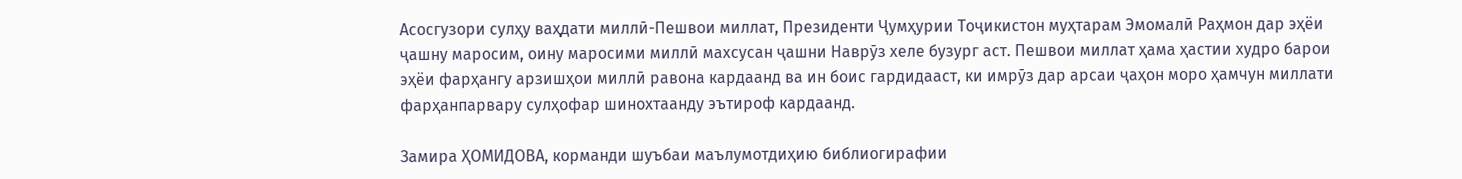Асосгузори сулҳу ваҳдати миллӣ-Пешвои миллат, Президенти Ҷумҳурии Тоҷикистон муҳтарам Эмомалӣ Раҳмон дар эҳёи ҷашну маросим, оину маросими миллӣ махсусан ҷашни Наврӯз хеле бузург аст. Пешвои миллат ҳама ҳастии худро барои эҳёи фарҳангу арзишҳои миллӣ равона кардаанд ва ин боис гардидааст, ки имрӯз дар арсаи ҷаҳон моро ҳамчун миллати фарҳанпарвару сулҳофар шинохтаанду эътироф кардаанд.

Замира ҲОМИДОВА, корманди шуъбаи маълумотдиҳию библиогирафии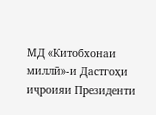МД «Китобхонаи миллӣ»-и Дастгоҳи иҷроияи Президенти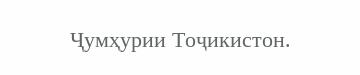Ҷумҳурии Тоҷикистон.